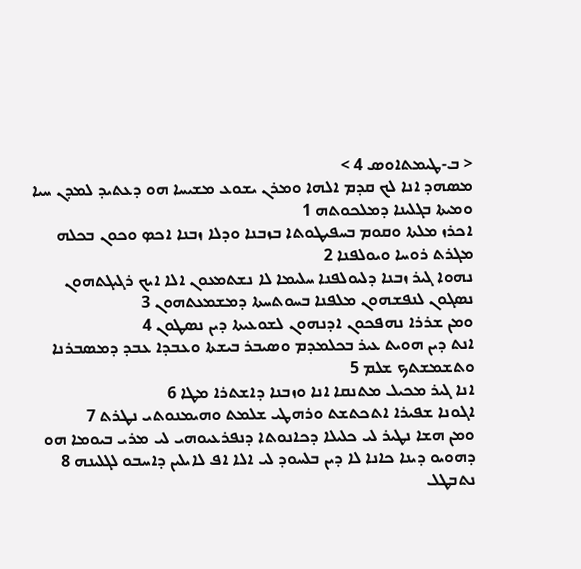< ܒ-ܛܝܡܬܐܘܣ 4 >
ܡܤܗܕ ܐܢܐ ܠܟ ܩܕܡ ܐܠܗܐ ܘܡܪܢ ܝܫܘܥ ܡܫܝܚܐ ܗܘ ܕܥܬܝܕ ܠܡܕܢ ܚܝܐ ܘܡܝܬܐ ܒܓܠܝܢܐ ܕܡܠܟܘܬܗ 1
ܐܟܪܙ ܡܠܬܐ ܘܩܘܡ ܒܚܦܝܛܘܬܐ ܒܙܒܢܐ ܘܕܠܐ ܙܒܢܐ ܐܟܤ ܘܟܘܢ ܒܟܠܗ ܡܓܪܬ ܪܘܚܐ ܘܝܘܠܦܢܐ 2
ܢܗܘܐ ܓܝܪ ܙܒܢܐ ܕܠܝܘܠܦܢܐ ܚܠܝܡܐ ܠܐ ܢܫܬܡܥܘܢ ܐܠܐ ܐܝܟ ܪܓܝܓܬܗܘܢ ܢܤܓܘܢ ܠܢܦܫܗܘܢ ܡܠܦܢܐ ܒܚܘܬܚܬܐ ܕܡܫܡܥܬܗܘܢ 3
ܘܡܢ ܫܪܪܐ ܢܗܦܟܘܢ ܐܕܢܗܘܢ ܠܫܘܥܝܬܐ ܕܝܢ ܢܤܛܘܢ 4
ܐܢܬ ܕܝܢ ܗܘܝܬ ܥܝܪ ܒܟܠܡܕܡ ܘܤܝܒܪ ܒܝܫܬܐ ܘܥܒܕܐ ܥܒܕ ܕܡܤܒܪܢܐ ܘܬܫܡܫܬܟ ܫܠܡ 5
ܐܢܐ ܓܝܪ ܡܟܝܠ ܡܬܢܩܐ ܐܢܐ ܘܙܒܢܐ ܕܐܫܬܪܐ ܡܛܐ 6
ܐܓܘܢܐ ܫܦܝܪܐ ܐܬܟܬܫܬ ܘܪܗܛܝ ܫܠܡܬ ܘܗܝܡܢܘܬܝ ܢܛܪܬ 7
ܘܡܢ ܗܫܐ ܢܛܝܪ ܠܝ ܟܠܝܠܐ ܕܟܐܢܘܬܐ ܕܢܦܪܥܝܘܗܝ ܠܝ ܡܪܝ ܒܝܘܡܐ ܗܘ ܕܗܘܝܘ ܕܝܢܐ ܟܐܢܐ ܠܐ ܕܝܢ ܒܠܚܘܕ ܠܝ ܐܠܐ ܐܦ ܠܐܝܠܝܢ ܕܐܚܒܘ ܠܓܠܝܢܗ 8
ܢܬܒܛܠ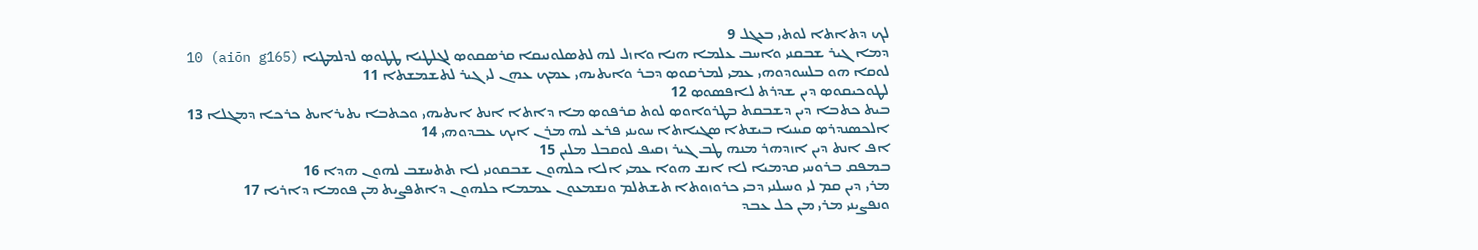ܠܟ ܕܬܐܬܐ ܠܘܬܝ ܒܥܓܠ 9
ܕܡܐ ܓܝܪ ܫܒܩܢܝ ܘܐܚܒ ܥܠܡܐ ܗܢܐ ܘܐܙܠ ܠܗ ܠܬܤܠܘܢܝܩܐ ܩܪܤܩܘܤ ܠܓܠܛܝܐ ܛܛܘܤ ܠܕܠܡܛܝܐ (aiōn g165) 10
ܠܘܩܐ ܗܘ ܒܠܚܘܕܘܗܝ ܥܡܝ ܠܡܪܩܘܤ ܕܒܪ ܘܐܝܬܝܗܝ ܥܡܟ ܥܗܢ ܠܝ ܓܝܪ ܠܬܫܡܫܬܐ 11
ܠܛܘܟܝܩܘܤ ܕܝܢ ܫܕܪܬ ܠܐܦܤܘܤ 12
ܒܝܬ ܟܬܒܐ ܕܝܢ ܕܫܒܩܬ ܒܛܪܘܐܘܤ ܠܘܬ ܩܪܦܘܤ ܡܐ ܕܐܬܐ ܐܢܬ ܐܝܬܝܗܝ ܘܟܬܒܐ ܝܬܝܪܐܝܬ ܟܪܟܐ ܕܡܓܠܐ 13
ܐܠܟܤܢܕܪܤ ܩܝܢܝܐ ܒܝܫܬܐ ܤܓܝܐܬܐ ܚܘܝܢܝ ܦܪܥ ܠܗ ܡܪܢ ܐܝܟ ܥܒܕܘܗܝ 14
ܐܦ ܐܢܬ ܕܝܢ ܐܙܕܗܪ ܡܢܗ ܛܒ ܓܝܪ ܙܩܝܦ ܠܘܩܒܠ ܡܠܝܢ 15
ܒܡܦܩ ܒܪܘܚܝ ܩܕܡܝܐ ܠܐ ܐܢܫ ܗܘܐ ܥܡܝ ܐܠܐ ܟܠܗܘܢ ܫܒܩܘܢܝ ܠܐ ܬܬܚܫܒ ܠܗܘܢ ܗܕܐ 16
ܡܪܝ ܕܝܢ ܩܡ ܠܝ ܘܚܝܠܢܝ ܕܒܝ ܟܪܘܙܘܬܐ ܬܫܬܠܡ ܘܢܫܡܥܘܢ ܥܡܡܐ ܟܠܗܘܢ ܕܐܬܦܨܝܬ ܡܢ ܦܘܡܐ ܕܐܪܝܐ 17
ܘܢܦܨܝܢܝ ܡܪܝ ܡܢ ܟܠ ܥܒܕ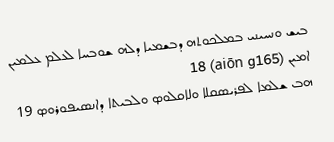ܒܝܫ ܘܢܚܝܢܝ ܒܡܠܟܘܬܗ ܕܒܫܡܝܐ ܕܠܗ ܫܘܒܚܐ ܠܥܠܡ ܥܠܡܝܢ ܐܡܝܢ (aiōn g165) 18
ܗܒ ܫܠܡܐ ܠܦܪܝܤܩܠܐ ܘܠܐܩܠܘܤ ܘܠܒܝܬܐ ܕܐܢܤܝܦܘܪܘܤ 19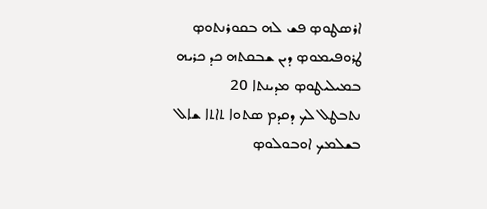ܐܪܤܛܘܤ ܦܫ ܠܗ ܒܩܘܪܢܬܘܤ ܛܪܘܦܝܡܘܤ ܕܝܢ ܫܒܩܬܗ ܟܕ ܟܪܝܗ ܒܡܝܠܝܛܘܤ ܡܕܝܢܬܐ 20
ܢܬܒܛܠ ܠܟ ܕܩܕܡ ܤܬܘܐ ܬܐܬܐ ܫܐܠ ܒܫܠܡܟ ܐܘܒܘܠܘܤ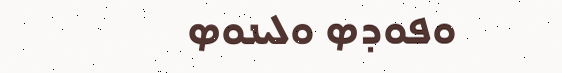ܘܦܘܕܤ ܘܠܝܢܘܤ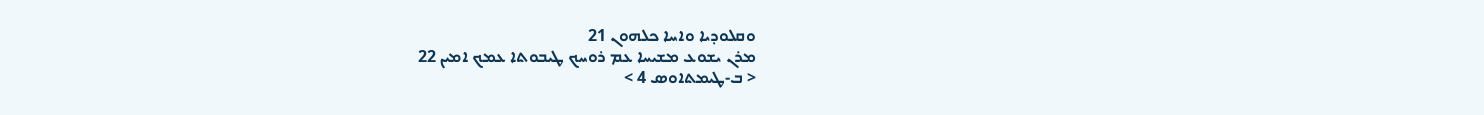ܘܩܠܘܕܝܐ ܘܐܚܐ ܟܠܗܘܢ 21
ܡܪܢ ܝܫܘܥ ܡܫܝܚܐ ܥܡ ܪܘܚܟ ܛܝܒܘܬܐ ܥܡܟ ܐܡܝܢ 22
< ܒ-ܛܝܡܬܐܘܣ 4 >